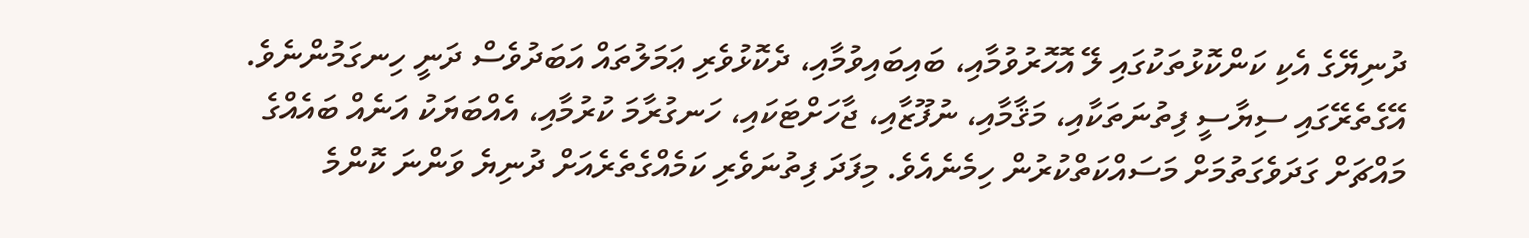ދުނިޔޭގެ އެކި ކަންކޮޅުތަކުގައި ލޭ އޮހޮރުވުމާއި، ބައިބައިވުމާއި، ދެކޮޅުވެރި ޢަމަލުތައް އަބަދުވެސް ދަނީ ހިނގަމުންނެވެ. އޭގެތެރޭގައި ސިޔާސީ ފިތުނަތަކާއި، މަޤާމާއި، ނުފޫޒާއި، ޖާހަށްޓަކައި، ހަނގުރާމަ ކުރުމާއި، އެއްބަޔަކު އަނެއް ބައެއްގެ މައްޗަށް ގަދަވެގަތުމަށް މަސައްކަތްކުރުން ހިމެނެއެވެ. މިފަދަ ފިތުނަވެރި ކަމެއްގެތެރެއަށް ދުނިޔެ ވަންނަ ކޮންމެ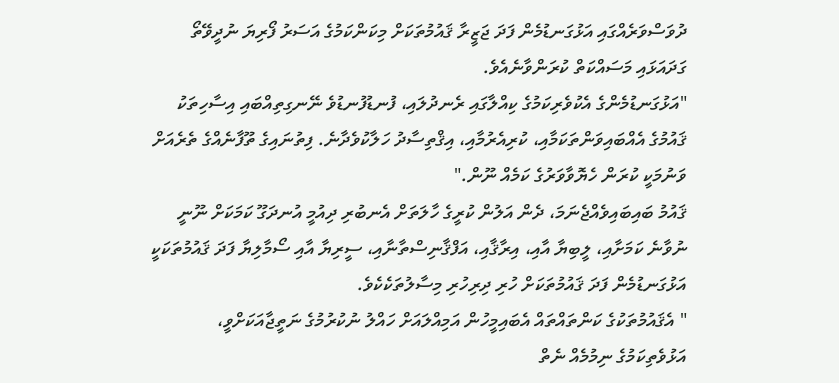ދުވަސްވަރެއްގައި އަޅުގަނޑުމެން ފަދަ ޖަޒީރާ ޤައުމުތަކަށް މިކަންކަމުގެ އަސަރު ފޯރިޔަ ނުދީވޭތޯ ގަދައަޅައި މަސައްކަތް ކުރަންވާނެއެވެ.
"އަޅުގަނޑުމެންގެ އެކުވެރިކަމުގެ ކިއްލާގައި ރެނދުލައި، ފުނޑުފުނޑުވެ ނޭނގިތިއްބައި އިސާހިތަކު ޤައުމުގެ އެއްބައިވަންތަކަމާއި، ކުރިއެރުމާއި، އިޤްތިސާދު ހަލާކުވެދާނެ. ފިތުނައިގެ ތޫފާނެއްގެ ތެރެއަށް ވަނުމަކީ ކުރަން ހެޔޮވާވަރުގެ ކަމެއް ނޫން."
ޤައުމު ބައިބައިވެއްޖެނަމަ، ދެން އަލުން ކުރީގެ ހާލަތަށް އެނބުރި ދިއުމީ އުނދަގޫ ކަމަކަށް ނޫނީ ނުވާނެ ކަމަށާއި، ލީބިޔާ އާއި، އިރާޤާއި، އަފްޤާނިސްތާނާއި، ސީރިޔާ އާއި ސޯމާލިޔާ ފަދަ ޤައުމުތަކަކީ އަޅުގަނޑުމެން ފަދަ ޤައުމުތަކަށް ހުރި ދިރިހުރި މިސާލުތަކެކެވެ.
" އެޤައުމުތަކުގެ ކަންތައްތައް އެބައިމީހުން އަމިއްލައަށް ހައްލު ނުކުރުމުގެ ނަތީޖާއަކަށްވީ، އަޅުވެތިކަމުގެ ނިމުމެއް ނެތް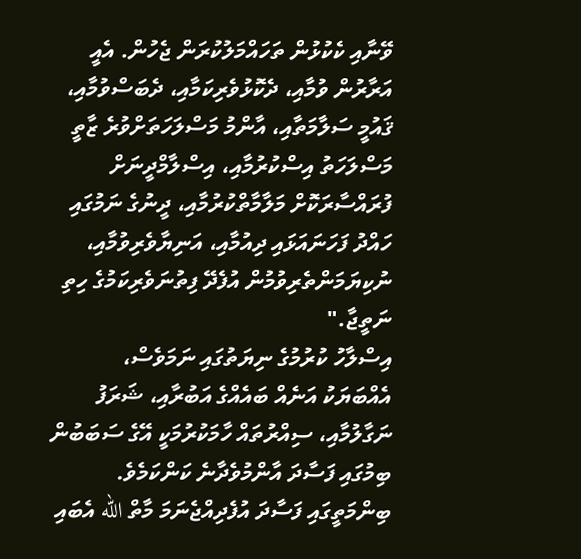ވޭނާއި ކެކުޅުން ތަހައްމަލުކުރަން ޖެހުން. އެއީ އަރާރުން ވުމާއި، ދެކޮޅުވެރިކަމާއި، ދެބަސްވުމާއި، ޤައުމީ ސަލާމަތާއި، އާންމު މަސްލަހަތަށްވުރެ ޒާތީ މަސްލަހަތު އިސްކުރުމާއި، އިސްލާމްދީނަށް ފުރައްސާރަކޮށް މަލާމާތްކުރުމާއި، ދީނުގެ ނަމުގައި ހައްދު ފަހަނައަޅައި ދިއުމާއި، އަނިޔާވެރިވުމާއި، ނުކިޔަމަންތެރިވުމުން އުފެދޭ ފިތުނަވެރިކަމުގެ ހިތި ނަތީޖާ."
އިސްލާހު ކުރުމުގެ ނިޔަތުގައި ނަމަވެސް، އެއްބަޔަކު އަނެއް ބައެއްގެ އަބުރާއި، ޝަރަފު ނަގާލުމާއި، ސިއްރުތައް ހާމަކުރުމަކީ އޭގެ ސަބަބުން ބިމުގައި ފަސާދަ އާންމުވެދާނެ ކަންކަމެވެ. ބިންމަތީގައި ފަސާދަ އުފެދިއްޖެނަމަ މާތް الله އެބައި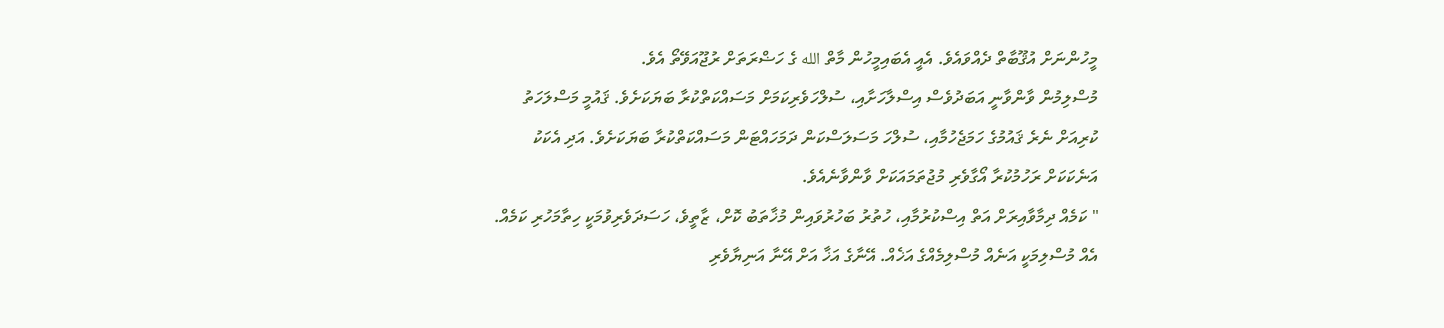މީހުންނަށް އުޤޫބާތް ދެއްވައެވެ. އެއީ އެބައިމީހުން މާތް الله ގެ ހަޟްރަތަށް ރުޖޫއަވޭތޯ އެވެ.
މުސްލިމުން ވާންވާނީ އަބަދުވެސް އިސްލާހަށާއި، ސުލްހަވެރިކަމަށް މަސައްކަތްކުރާ ބަޔަކަށެވެ. ޤައުމީ މަސްލަހަތު ކުރިއަށް ނެރެ ޤައުމުގެ ހަމަޖެހުމާއި، ސުލްހަ މަސަލަސްކަން ދަމަހައްޓަން މަސައްކަތްކުރާ ބަޔަކަށެވެ. އަދި އެކަކު އަނެކަކަށް ރަހުމުކުރާ އޯގާވެރި މުޖުތަމައަކަށް ވާންވާނެއެވެ.
" ކަމެއް ދިމާވާއިރަށް އަތް އިސްކުރުމާއި، ހުތުރު ބަހުރުވައިން މުޚާތަބު ކޮށް، ޒާތީވެ، ހަސަދަވެރިވުމަކީ ހިތާމަހުރި ކަމެއް. އެއް މުސްލިމަކީ އަނެއް މުސްލިމެއްގެ އަޚެއް. އޭނާގެ އަޚާ އަށް އޭނާ އަނިޔާވެރި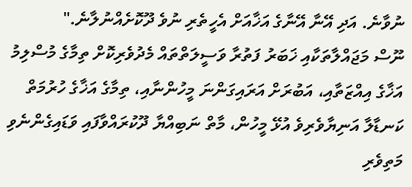ނުވާނެ. އަދި އޭނާ އޭނާގެ އަޚާއަށް އެހީތެރި ނުވެ ދޫކޮށެއްނުލާނެ."
ނޫސް މަޖައްލާތަކާއި ޚަބަރު ފަތުރާ ވަސީލަތްތައް މެދުވެރިކޮށް ތިމާގެ މުސްލިމު އަޚާގެ އިއްޒަތާއި، އަބުރަށް އަރައިގަންނަ މީހުންނާއި، ތިމާގެ އަޚާގެ ހުރުމަތް ކަނޑާލާ އަނިޔާވެރިވެ އުޅޭ މީހުން، މާތް ނަބިއްޔާ ދޫކުރައްވާފައި ވަޑައިގެންނެވި މަތިވެރި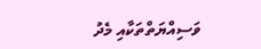ވަސިއްޔަތްތަކާއި މެދު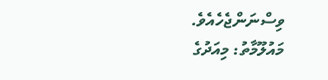ވިސްނަންޖެހެއެވެ.
މައުލޫމާތު: މިއަދުގެ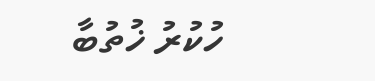ހުކުރު ޚުތުބާ